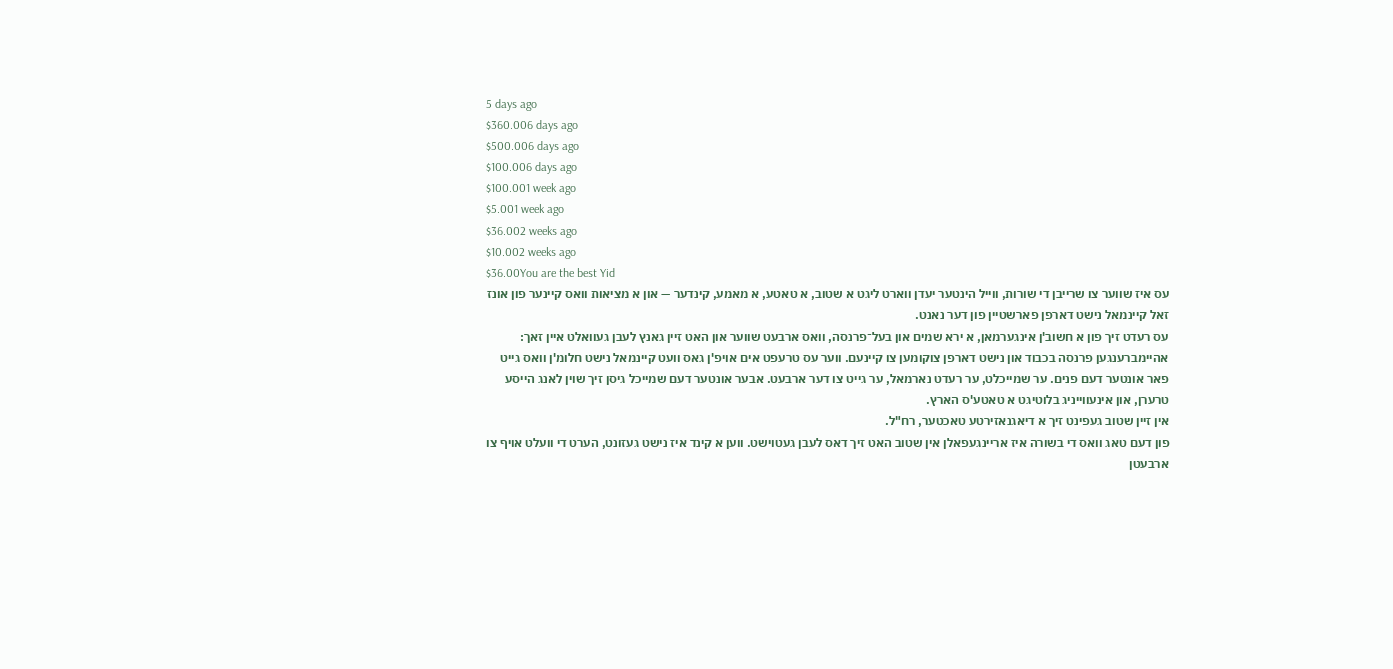5 days ago
$360.006 days ago
$500.006 days ago
$100.006 days ago
$100.001 week ago
$5.001 week ago
$36.002 weeks ago
$10.002 weeks ago
$36.00You are the best Yid
עס איז שווער צו שרייבן די שורות, ווייל הינטער יעדן ווארט ליגט א שטוב, א טאטע, א מאמע, קינדער — און א מציאות וואס קיינער פון אונז זאל קיינמאל נישט דארפן פארשטיין פון דער נאנט.
עס רעדט זיך פון א חשוב'ן אינגערמאן, א ירא שמים און בעל־פרנסה, וואס ארבעט שווער און האט זיין גאנץ לעבן געוואלט איין זאך: אהיימברענגען פרנסה בכבוד און נישט דארפן צוקומען צו קיינעם. ווער עס טרעפט אים אויפ'ן גאס וועט קיינמאל נישט חלומ'ן וואס גייט פאר אונטער דעם פנים. ער שמייכלט, ער רעדט נארמאל, ער גייט צו דער ארבעט. אבער אונטער דעם שמייכל גיסן זיך שוין לאנג הייסע טרערן, און אינעווייניג בלוטיגט א טאטע'ס הארץ.
אין זיין שטוב געפינט זיך א דיאגנאזירטע טאכטער, רח"ל.
פון דעם טאג וואס די בשורה איז אריינגעפאלן אין שטוב האט זיך דאס לעבן געטוישט. ווען א קינד איז נישט געזונט, הערט די וועלט אויף צו ארבעטן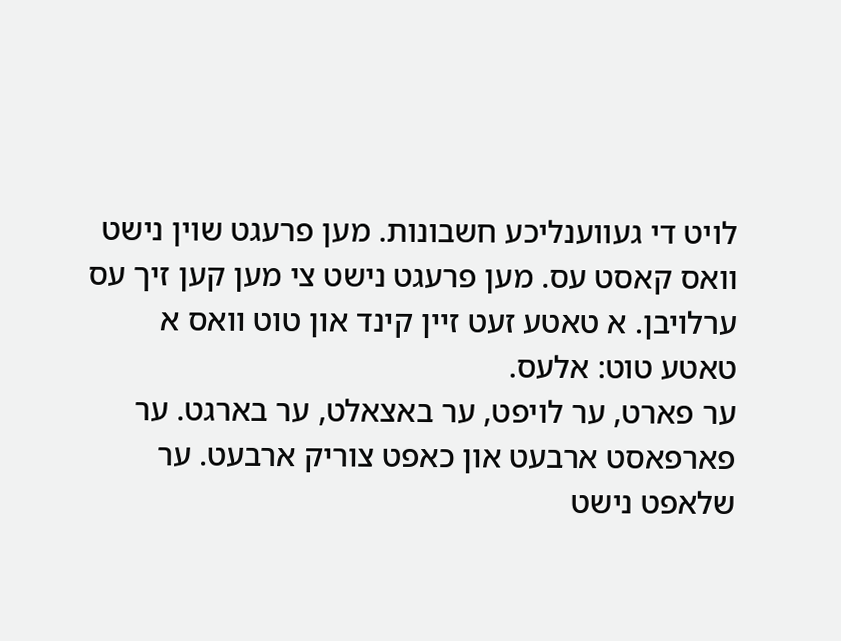לויט די געווענליכע חשבונות. מען פרעגט שוין נישט וואס קאסט עס. מען פרעגט נישט צי מען קען זיך עס ערלויבן. א טאטע זעט זיין קינד און טוט וואס א טאטע טוט: אלעס.
ער פארט, ער לויפט, ער באצאלט, ער בארגט. ער פארפאסט ארבעט און כאפט צוריק ארבעט. ער שלאפט נישט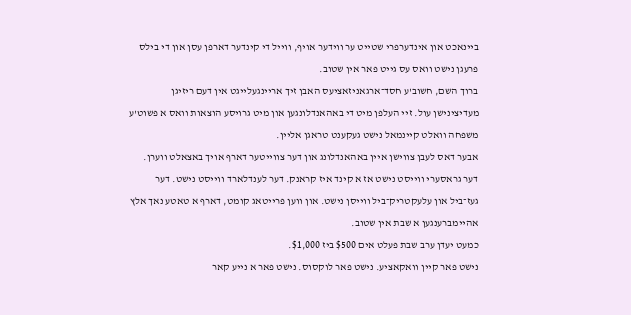ביינאכט און אינדערפרי שטייט ער ווידער אויף, ווייל די קינדער דארפן עסן און די בילס פרעגן נישט וואס עס גייט פאר אין שטוב.
ברוך השם, חשוב'ע חסד־ארגאניזאציעס האבן זיך אריינגעלייגט אין דעם ריזיגן מעדיצינישן עול. זיי העלפן מיט די באהאנדלונגען און מיט גרויסע הוצאות וואס א פשוט'ע משפחה וואלט קיינמאל נישט געקענט טראגן אליין.
אבער דאס לעבן צווישן איין באהאנדלונג און דער צווייטער דארף אויך באצאלט ווערן.
דער גראסערי ווייסט נישט אז א קינד איז קראנק. דער לענדלארד ווייסט נישט. דער געז־ביל און עלעקטריק־ביל ווייסן נישט. און ווען פרייטאג קומט, דארף א טאטע נאך אלץ אהיימברענגען א שבת אין שטוב.
כמעט יעדן ערב שבת פעלט אים $500 ביז $1,000.
נישט פאר קיין וואקאציע. נישט פאר לוקסוס. נישט פאר א נייע קאר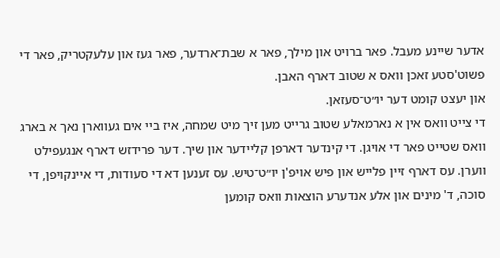אדער שיינע מעבל. פאר ברויט און מילך, פאר א שבת־ארדער, פאר געז און עלעקטריק, פאר די פשוט'סטע זאכן וואס א שטוב דארף האבן.
און יעצט קומט דער יו״ט־סעזאן.
די צייט וואס אין א נארמאלע שטוב גרייט מען זיך מיט שמחה, איז ביי אים געווארן נאך א בארג וואס שטייט פאר די אויגן. די קינדער דארפן קליידער און שיך. דער פרידזש דארף אנגעפילט ווערן. עס דארף זיין פלייש און פיש אויפ'ן יו״ט־טיש. עס זענען דא די סעודות, די איינקויפן, די סוכה, ד' מינים און אלע אנדערע הוצאות וואס קומען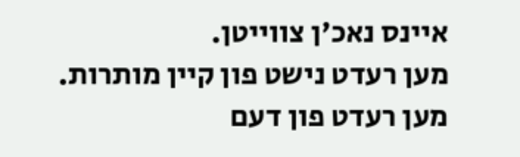איינס נאכ'ן צווייטן.
מען רעדט נישט פון קיין מותרות. מען רעדט פון דעם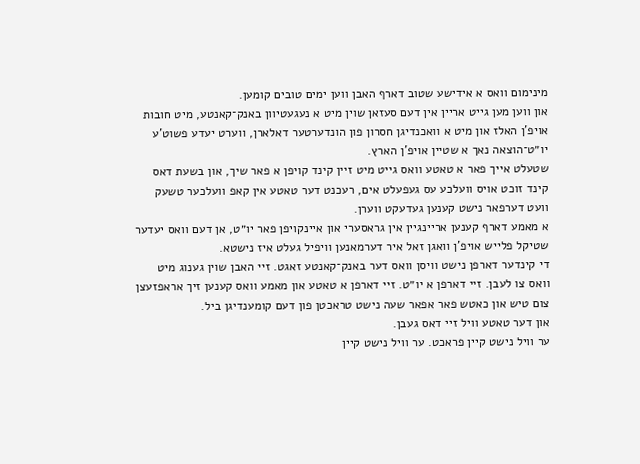מינימום וואס א אידישע שטוב דארף האבן ווען ימים טובים קומען.
און ווען מען גייט אריין אין דעם סעזאן שוין מיט א נעגעטיוון באנק־קאנטע, מיט חובות אויפ'ן האלז און מיט א וואכנדיגן חסרון פון הונדערטער דאלארן, ווערט יעדע פשוט'ע יו״ט־הוצאה נאך א שטיין אויפ'ן הארץ.
שטעלט אייך פאר א טאטע וואס גייט מיט זיין קינד קויפן א פאר שיך, און בשעת דאס קינד זוכט אויס וועלכע עס געפעלט אים, רעכנט דער טאטע אין קאפ וועלכער טשעק וועט דערפאר נישט קענען געדעקט ווערן.
א מאמע דארף קענען אריינגיין אין גראסערי און איינקויפן פאר יו״ט, אן דעם וואס יעדער שטיקל פלייש אויפ'ן וואגן זאל איר דערמאנען וויפיל געלט איז נישטא.
די קינדער דארפן נישט וויסן וואס דער באנק־קאנטע זאגט. זיי האבן שוין גענוג מיט וואס צו לעבן. זיי דארפן א יו״ט. זיי דארפן א טאטע און מאמע וואס קענען זיך אראפזעצן צום טיש און כאטש פאר אפאר שעה נישט טראכטן פון דעם קומענדיגן ביל.
און דער טאטע וויל זיי דאס געבן.
ער וויל נישט קיין פראכט. ער וויל נישט קיין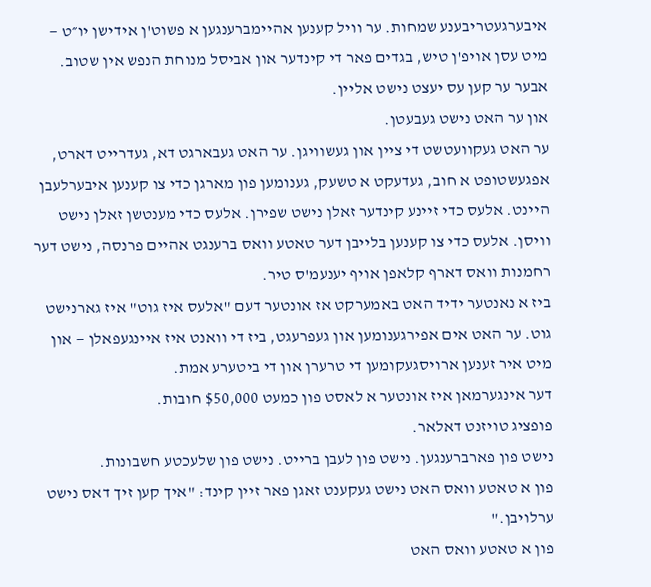איבערגעטריבענע שמחות. ער וויל קענען אהיימברענגען א פשוט'ן אידישן יו״ט — מיט עסן אויפ'ן טיש, בגדים פאר די קינדער און אביסל מנוחת הנפש אין שטוב.
אבער ער קען עס יעצט נישט אליין.
און ער האט נישט געבעטן.
ער האט געקוועטשט די ציין און געשוויגן. ער האט געבארגט דא, געדרייט דארט, אפגעשטופט א חוב, געדעקט א טשעק, גענומען פון מארגן כדי צו קענען איבערלעבן היינט. אלעס כדי זיינע קינדער זאלן נישט שפירן. אלעס כדי מענטשן זאלן נישט וויסן. אלעס כדי צו קענען בלייבן דער טאטע וואס ברענגט אהיים פרנסה, נישט דער רחמנות וואס דארף קלאפן אויף יענעמ'ס טיר.
ביז א נאנטער ידיד האט באמערקט אז אונטער דעם "אלעס איז גוט" איז גארנישט גוט. ער האט אים אפירגענומען און געפרעגט, ביז די וואנט איז איינגעפאלן — און מיט איר זענען ארויסגעקומען די טרערן און די ביטערע אמת.
דער אינגערמאן איז אונטער א לאסט פון כמעט $50,000 חובות.
פופציג טויזנט דאלאר.
נישט פון פארברענגען. נישט פון לעבן ברייט. נישט פון שלעכטע חשבונות.
פון א טאטע וואס האט נישט געקענט זאגן פאר זיין קינד: "איך קען זיך דאס נישט ערלויבן."
פון א טאטע וואס האט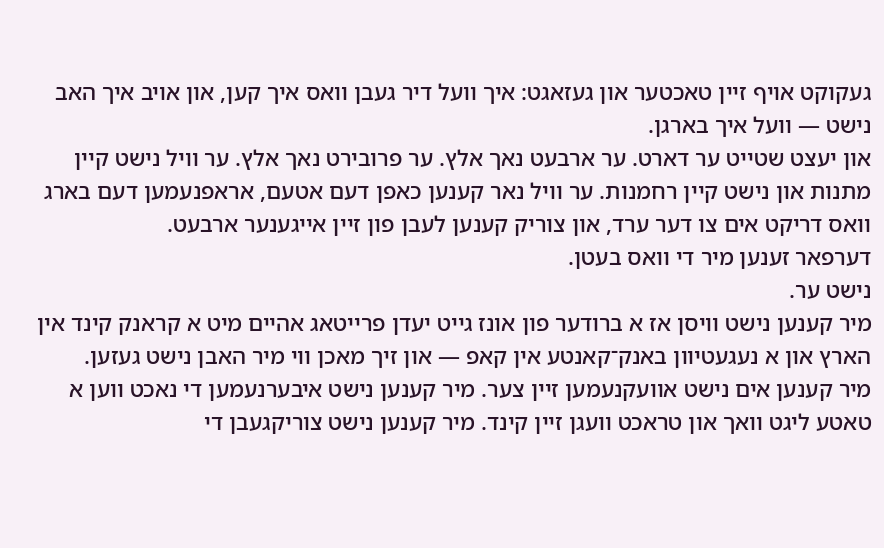געקוקט אויף זיין טאכטער און געזאגט: איך וועל דיר געבן וואס איך קען, און אויב איך האב נישט — וועל איך בארגן.
און יעצט שטייט ער דארט. ער ארבעט נאך אלץ. ער פרובירט נאך אלץ. ער וויל נישט קיין מתנות און נישט קיין רחמנות. ער וויל נאר קענען כאפן דעם אטעם, אראפנעמען דעם בארג וואס דריקט אים צו דער ערד, און צוריק קענען לעבן פון זיין אייגענער ארבעט.
דערפאר זענען מיר די וואס בעטן.
נישט ער.
מיר קענען נישט וויסן אז א ברודער פון אונז גייט יעדן פרייטאג אהיים מיט א קראנק קינד אין הארץ און א נעגעטיוון באנק־קאנטע אין קאפ — און זיך מאכן ווי מיר האבן נישט געזען.
מיר קענען אים נישט אוועקנעמען זיין צער. מיר קענען נישט איבערנעמען די נאכט ווען א טאטע ליגט וואך און טראכט וועגן זיין קינד. מיר קענען נישט צוריקגעבן די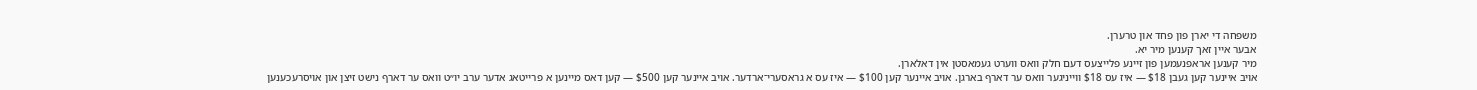משפחה די יארן פון פחד און טרערן.
אבער איין זאך קענען מיר יא.
מיר קענען אראפנעמען פון זיינע פלייצעס דעם חלק וואס ווערט געמאסטן אין דאלארן.
אויב איינער קען געבן $18 — איז עס $18 ווייניגער וואס ער דארף בארגן. אויב איינער קען $100 — איז עס א גראסערי־ארדער. אויב איינער קען $500 — קען דאס מיינען א פרייטאג אדער ערב יו״ט וואס ער דארף נישט זיצן און אויסרעכענען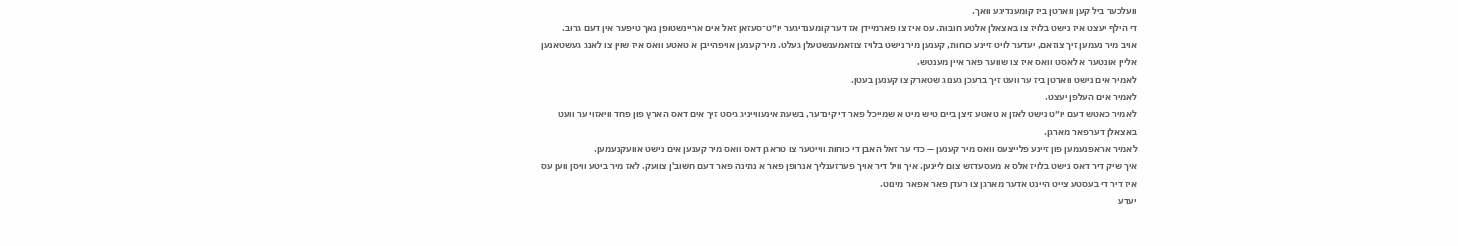וועלכער ביל קען ווארטן ביז קומענדיגע וואך.
די הילף יעצט איז נישט בלויז צו באצאלן אלטע חובות. עס איז צו פארמיידן אז דער קומענדיגער יו״ט־סעזאן זאל אים אריינשטופן נאך טיפער אין דעם גרוב.
אויב מיר נעמען זיך צוזאם, יעדער לויט זיינע כוחות, קענען מיר נישט בלויז צוזאמענשטעלן געלט. מיר קענען אויפהייבן א טאטע וואס איז שוין צו לאנג געשטאנען אליין אונטער א לאסט וואס איז צו שווער פאר איין מענטש.
לאמיר אים נישט ווארטן ביז ער וועט זיך ברעכן גענוג שטארק צו קענען בעטן.
לאמיר אים העלפן יעצט.
לאמיר כאטש דעם יו״ט נישט לאזן א טאטע זיצן ביים טיש מיט א שמייכל פאר די קינדער, בשעת אינעווייניג גיסט זיך אים דאס הארץ פון פחד וויאזוי ער וועט באצאלן דערפאר מארגן.
לאמיר אראפנעמען פון זיינע פלייצעס וואס מיר קענען — כדי ער זאל האבן די כוחות ווייטער צו טראגן דאס וואס מיר קענען אים נישט אוועקנעמען.
איך שיק דיר דאס נישט בלויז אלס א מעסעדזש צום ליינען. איך וויל דיר אויך פערזענליך אנרופן פאר א נתינה פאר דעם חשוב'ן צוועק. לאז מיר ביטע וויסן ווען עס איז דיר די בעסטע צייט היינט אדער מארגן צו רעדן פאר אפאר מינוט.
יעדע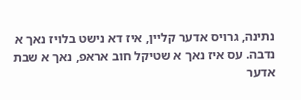נתינה, גרויס אדער קליין, איז דא נישט בלויז נאך א נדבה. עס איז נאך א שטיקל חוב אראפ, נאך א שבת אדער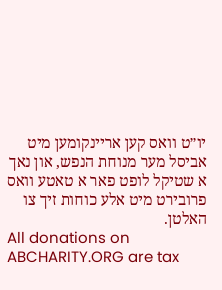יו״ט וואס קען אריינקומען מיט אביסל מער מנוחת הנפש, און נאך א שטיקל לופט פאר א טאטע וואס פרובירט מיט אלע כוחות זיך צו האלטן.
All donations on ABCHARITY.ORG are tax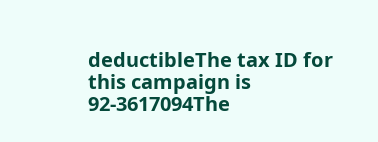deductibleThe tax ID for this campaign is 92-3617094The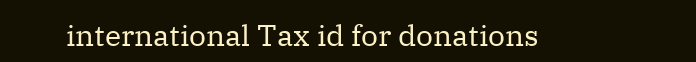international Tax id for donations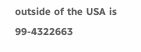outside of the USA is 99-4322663